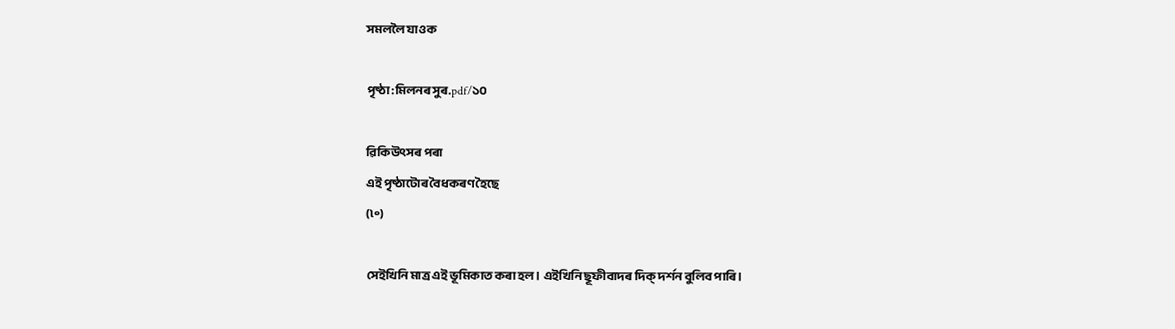সমললৈ যাওক

পৃষ্ঠা:মিলনৰ সুৰ.pdf/১০

ৱিকিউৎসৰ পৰা
এই পৃষ্ঠাটোৰ বৈধকৰণ হৈছে
(৷৹)

সেইখিনি মাত্ৰ এই ভূমিকাত কৰা হল। এইখিনি ছূফীবাদৰ দিক্ দৰ্শন বুলিব পাৰি।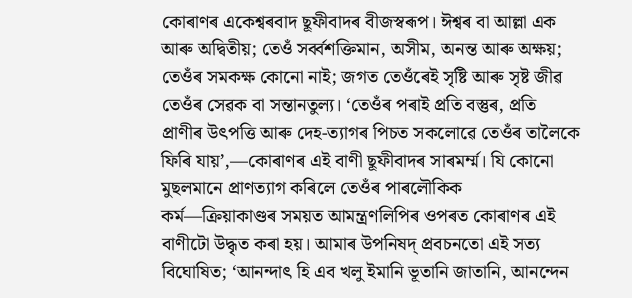কোৰাণৰ একেশ্বৰবাদ ছূফীবাদৰ বীজস্বৰূপ। ঈশ্বৰ বা আল্লা এক আৰু অদ্বিতীয়; তেওঁ সৰ্ব্বশক্তিমান, অসীম, অনন্ত আৰু অক্ষয়; তেওঁৰ সমকক্ষ কোনো নাই; জগত তেওঁৰেই সৃষ্টি আৰু সৃষ্ট জীৱ তেওঁৰ সেৱক বা সন্তানতুল্য। ‘তেওঁৰ পৰাই প্ৰতি বস্তুৰ, প্ৰতি প্ৰাণীৰ উৎপত্তি আৰু দেহ-ত্যাগৰ পিচত সকলোৱে তেওঁৰ তালৈকে ফিৰি যায়’,—কোৰাণৰ এই বাণী ছূফীবাদৰ সাৰমৰ্ম্ম। যি কোনো মুছলমানে প্ৰাণত্যাগ কৰিলে তেওঁৰ পাৰলৌকিক কৰ্ম—ক্ৰিয়াকাণ্ডৰ সময়ত আমন্ত্ৰণলিপিৰ ওপৰত কোৰাণৰ এই বাণীটো উদ্ধৃত কৰা হয়। আমাৰ উপনিষদ্ প্ৰবচনতো এই সত্য বিঘোষিত; ‘আনন্দাৎ হি এব খলু ইমানি ভূতানি জাতানি, আনন্দেন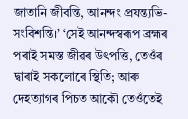জাতানি জীবন্তি, আনন্দং প্ৰযন্ত্যভি-সংবিশন্তি।’ ‘সেই আনন্দস্বৰূপ ব্ৰহ্মৰ পৰাই সমস্ত জীৱৰ উৎপত্তি, তেওঁৰ দ্বাৰাই সকলোৰে স্থিতি; আৰু দেহত্যাগৰ পিচত আকৌ তেওঁতেই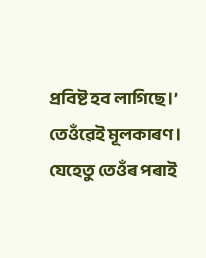প্ৰবিষ্ট হব লাগিছে।’ তেওঁৱেই মূলকাৰণ। যেহেতু তেওঁৰ পৰাই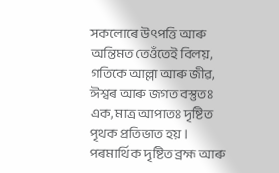সকলোৰে উৎপত্তি আৰু অন্তিমত তেওঁতেই বিলয়, গতিকে আল্লা আৰু জীৱ, ঈশ্বৰ আৰু জগত বস্তুতঃ এক, মাত্ৰ আপাতঃ দৃষ্টিত পৃথক প্ৰতিভাত হয়। পৰমাৰ্থিক দৃষ্টিত ব্ৰহ্ম আৰু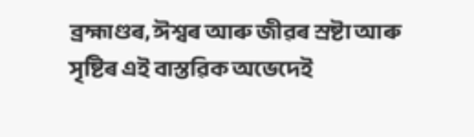ব্ৰহ্মাণ্ডৰ, ঈশ্বৰ আৰু জীৱৰ স্ৰষ্টা আৰু সৃষ্টিৰ এই বাস্তৱিক অভেদেই